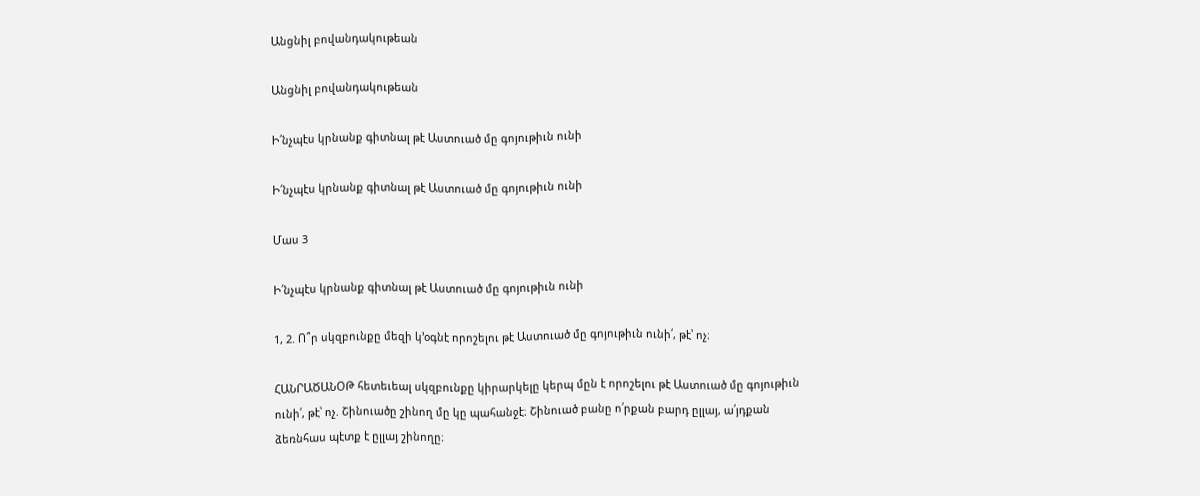Անցնիլ բովանդակութեան

Անցնիլ բովանդակութեան

Ի՛նչպէս կրնանք գիտնալ թէ Աստուած մը գոյութիւն ունի

Ի՛նչպէս կրնանք գիտնալ թէ Աստուած մը գոյութիւն ունի

Մաս 3

Ի՛նչպէս կրնանք գիտնալ թէ Աստուած մը գոյութիւն ունի

1, 2. Ո՞ր սկզբունքը մեզի կ’օգնէ որոշելու թէ Աստուած մը գոյութիւն ունի՛, թէ՝ ոչ։

ՀԱՆՐԱԾԱՆՕԹ հետեւեալ սկզբունքը կիրարկելը կերպ մըն է որոշելու թէ Աստուած մը գոյութիւն ունի՛, թէ՝ ոչ. Շինուածը շինող մը կը պահանջէ։ Շինուած բանը ո՛րքան բարդ ըլլայ, ա՛յդքան ձեռնհաս պէտք է ըլլայ շինողը։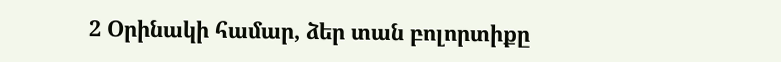2 Օրինակի համար, ձեր տան բոլորտիքը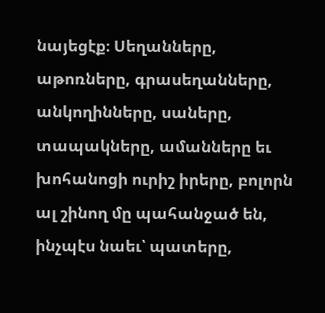նայեցէք։ Սեղանները, աթոռները, գրասեղանները, անկողինները, սաները, տապակները, ամանները եւ խոհանոցի ուրիշ իրերը, բոլորն ալ շինող մը պահանջած են, ինչպէս նաեւ՝ պատերը,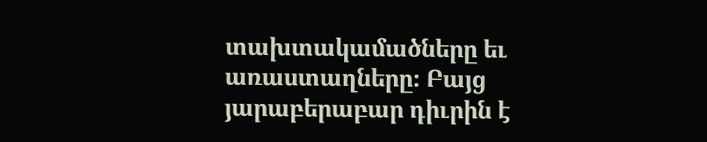տախտակամածները եւ առաստաղները։ Բայց յարաբերաբար դիւրին է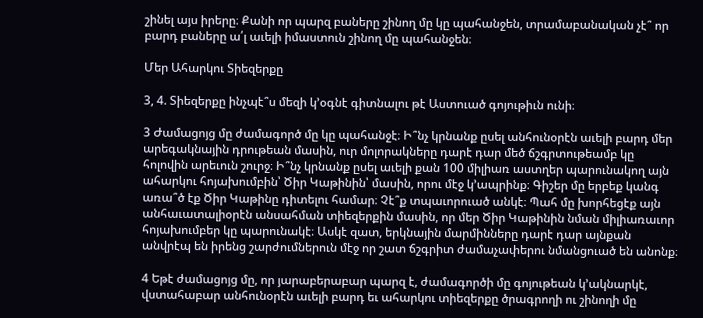շինել այս իրերը։ Քանի որ պարզ բաները շինող մը կը պահանջեն, տրամաբանական չէ՞ որ բարդ բաները ա՛լ աւելի իմաստուն շինող մը պահանջեն։

Մեր Ահարկու Տիեզերքը

3, 4. Տիեզերքը ինչպէ՞ս մեզի կ’օգնէ գիտնալու թէ Աստուած գոյութիւն ունի։

3 Ժամացոյց մը ժամագործ մը կը պահանջէ։ Ի՞նչ կրնանք ըսել անհունօրէն աւելի բարդ մեր արեգակնային դրութեան մասին, ուր մոլորակները դարէ դար մեծ ճշգրտութեամբ կը հոլովին արեւուն շուրջ։ Ի՞նչ կրնանք ըսել աւելի քան 100 միլիառ աստղեր պարունակող այն ահարկու հոյախումբին՝ Ծիր Կաթինին՝ մասին, որու մէջ կ’ապրինք։ Գիշեր մը երբեք կանգ առա՞ծ էք Ծիր Կաթինը դիտելու համար։ Չէ՞ք տպաւորուած անկէ։ Պահ մը խորհեցէք այն անհաւատալիօրէն անսահման տիեզերքին մասին, որ մեր Ծիր Կաթինին նման միլիառաւոր հոյախումբեր կը պարունակէ։ Ասկէ զատ, երկնային մարմինները դարէ դար այնքան անվրէպ են իրենց շարժումներուն մէջ որ շատ ճշգրիտ ժամաչափերու նմանցուած են անոնք։

4 Եթէ ժամացոյց մը, որ յարաբերաբար պարզ է, ժամագործի մը գոյութեան կ’ակնարկէ, վստահաբար անհունօրէն աւելի բարդ եւ ահարկու տիեզերքը ծրագրողի ու շինողի մը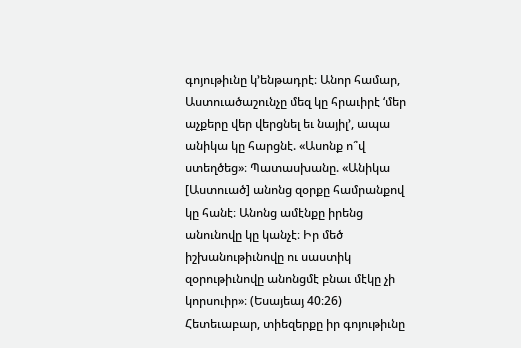գոյութիւնը կ’ենթադրէ։ Անոր համար, Աստուածաշունչը մեզ կը հրաւիրէ ‘մեր աչքերը վեր վերցնել եւ նայիլ’, ապա անիկա կը հարցնէ. «Ասոնք ո՞վ ստեղծեց»։ Պատասխանը. «Անիկա [Աստուած] անոնց զօրքը համրանքով կը հանէ։ Անոնց ամէնքը իրենց անունովը կը կանչէ։ Իր մեծ իշխանութիւնովը ու սաստիկ զօրութիւնովը անոնցմէ բնաւ մէկը չի կորսուիր»։ (Եսայեայ 40։26) Հետեւաբար, տիեզերքը իր գոյութիւնը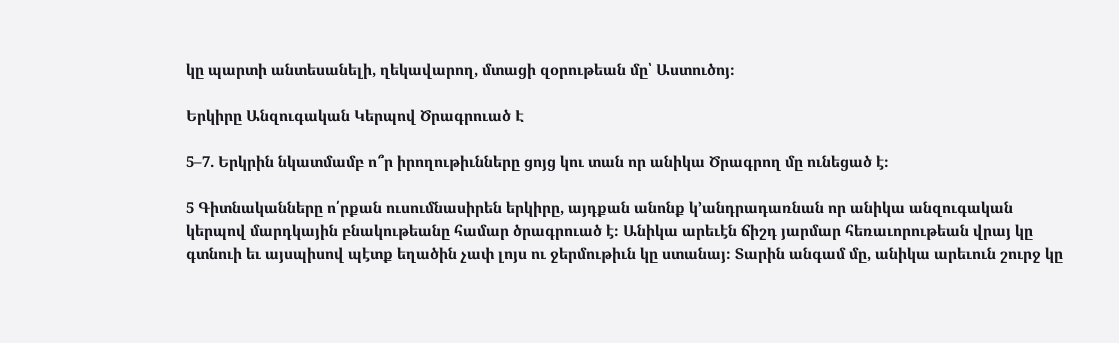կը պարտի անտեսանելի, ղեկավարող, մտացի զօրութեան մը՝ Աստուծոյ։

Երկիրը Անզուգական Կերպով Ծրագրուած Է

5–7. Երկրին նկատմամբ ո՞ր իրողութիւնները ցոյց կու տան որ անիկա Ծրագրող մը ունեցած է։

5 Գիտնականները ո՛րքան ուսումնասիրեն երկիրը, այդքան անոնք կ’անդրադառնան որ անիկա անզուգական կերպով մարդկային բնակութեանը համար ծրագրուած է։ Անիկա արեւէն ճիշդ յարմար հեռաւորութեան վրայ կը գտնուի եւ այսպիսով պէտք եղածին չափ լոյս ու ջերմութիւն կը ստանայ։ Տարին անգամ մը, անիկա արեւուն շուրջ կը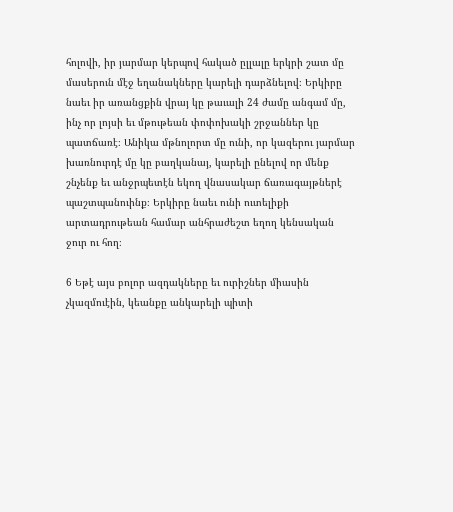հոլովի, իր յարմար կերպով հակած ըլլալը երկրի շատ մը մասերուն մէջ եղանակները կարելի դարձնելով։ Երկիրը նաեւ իր առանցքին վրայ կը թաւալի 24 ժամը անգամ մը, ինչ որ լոյսի եւ մթութեան փոփոխակի շրջաններ կը պատճառէ։ Անիկա մթնոլորտ մը ունի, որ կազերու յարմար խառնուրդէ մը կը բաղկանայ, կարելի ընելով որ մենք շնչենք եւ անջրպետէն եկող վնասակար ճառագայթներէ պաշտպանուինք։ Երկիրը նաեւ ունի ուտելիքի արտադրութեան համար անհրաժեշտ եղող կենսական ջուր ու հող։

6 Եթէ այս բոլոր ազդակները եւ ուրիշներ միասին չկազմուէին, կեանքը անկարելի պիտի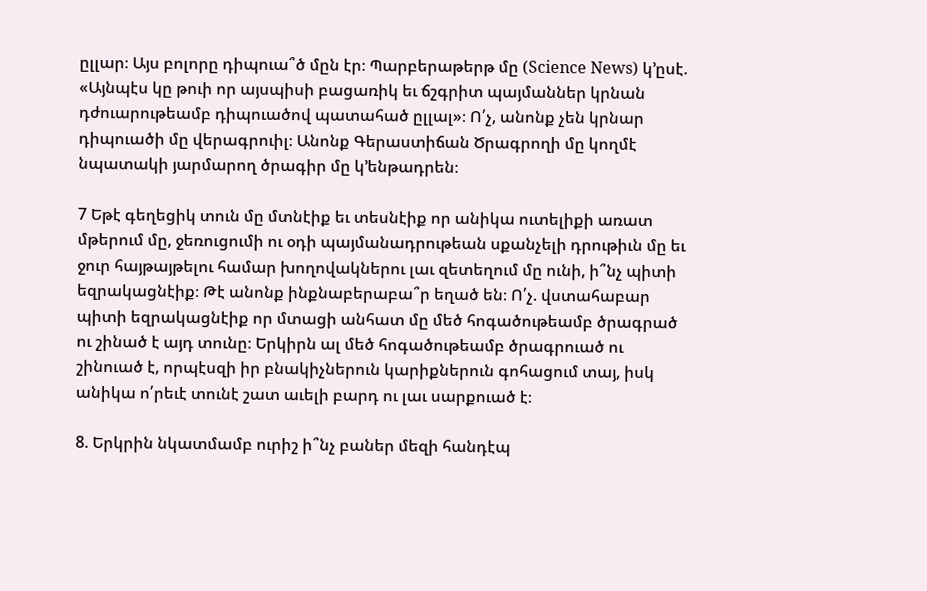ըլլար։ Այս բոլորը դիպուա՞ծ մըն էր։ Պարբերաթերթ մը (Science News) կ’ըսէ. «Այնպէս կը թուի որ այսպիսի բացառիկ եւ ճշգրիտ պայմաններ կրնան դժուարութեամբ դիպուածով պատահած ըլլալ»։ Ո՛չ, անոնք չեն կրնար դիպուածի մը վերագրուիլ։ Անոնք Գերաստիճան Ծրագրողի մը կողմէ նպատակի յարմարող ծրագիր մը կ’ենթադրեն։

7 Եթէ գեղեցիկ տուն մը մտնէիք եւ տեսնէիք որ անիկա ուտելիքի առատ մթերում մը, ջեռուցումի ու օդի պայմանադրութեան սքանչելի դրութիւն մը եւ ջուր հայթայթելու համար խողովակներու լաւ զետեղում մը ունի, ի՞նչ պիտի եզրակացնէիք։ Թէ անոնք ինքնաբերաբա՞ր եղած են։ Ո՛չ. վստահաբար պիտի եզրակացնէիք որ մտացի անհատ մը մեծ հոգածութեամբ ծրագրած ու շինած է այդ տունը։ Երկիրն ալ մեծ հոգածութեամբ ծրագրուած ու շինուած է, որպէսզի իր բնակիչներուն կարիքներուն գոհացում տայ, իսկ անիկա ո՛րեւէ տունէ շատ աւելի բարդ ու լաւ սարքուած է։

8. Երկրին նկատմամբ ուրիշ ի՞նչ բաներ մեզի հանդէպ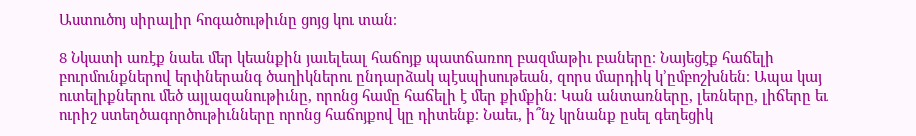Աստուծոյ սիրալիր հոգածութիւնը ցոյց կու տան։

8 Նկատի առէք նաեւ մեր կեանքին յաւելեալ հաճոյք պատճառող բազմաթիւ բաները։ Նայեցէք հաճելի բուրմունքներով երփներանգ ծաղիկներու ընդարձակ պէսպիսութեան, զորս մարդիկ կ’ըմբոշխնեն։ Ապա կայ ուտելիքներու մեծ այլազանութիւնը, որոնց համը հաճելի է մեր քիմքին։ Կան անտառները, լեռները, լիճերը եւ ուրիշ ստեղծագործութիւնները որոնց հաճոյքով կը դիտենք։ Նաեւ, ի՞նչ կրնանք ըսել գեղեցիկ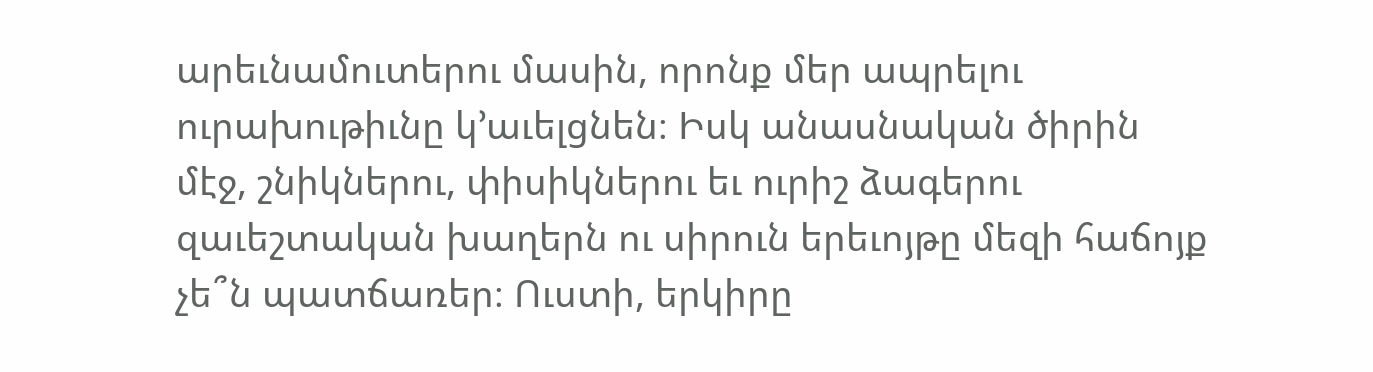արեւնամուտերու մասին, որոնք մեր ապրելու ուրախութիւնը կ’աւելցնեն։ Իսկ անասնական ծիրին մէջ, շնիկներու, փիսիկներու եւ ուրիշ ձագերու զաւեշտական խաղերն ու սիրուն երեւոյթը մեզի հաճոյք չե՞ն պատճառեր։ Ուստի, երկիրը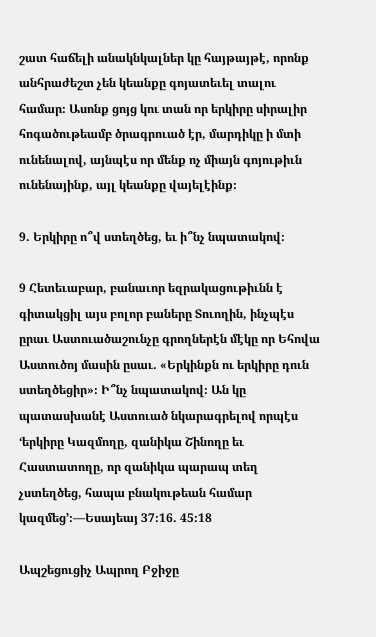շատ հաճելի անակնկալներ կը հայթայթէ, որոնք անհրաժեշտ չեն կեանքը գոյատեւել տալու համար։ Ասոնք ցոյց կու տան որ երկիրը սիրալիր հոգածութեամբ ծրագրուած էր, մարդիկը ի մտի ունենալով, այնպէս որ մենք ոչ միայն գոյութիւն ունենայինք, այլ կեանքը վայելէինք։

9. Երկիրը ո՞վ ստեղծեց, եւ ի՞նչ նպատակով։

9 Հետեւաբար, բանաւոր եզրակացութիւնն է գիտակցիլ այս բոլոր բաները Տուողին, ինչպէս ըրաւ Աստուածաշունչը գրողներէն մէկը որ Եհովա Աստուծոյ մասին ըսաւ. «Երկինքն ու երկիրը դուն ստեղծեցիր»։ Ի՞նչ նպատակով։ Ան կը պատասխանէ Աստուած նկարագրելով որպէս ‘երկիրը Կազմողը, զանիկա Շինողը եւ Հաստատողը, որ զանիկա պարապ տեղ չստեղծեց, հապա բնակութեան համար կազմեց’։—Եսայեայ 37։16. 45։18

Ապշեցուցիչ Ապրող Բջիջը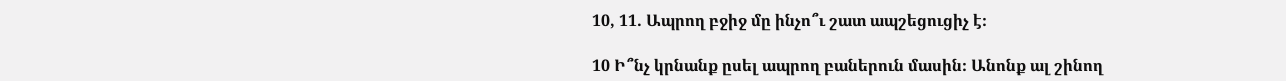10, 11. Ապրող բջիջ մը ինչո՞ւ շատ ապշեցուցիչ է։

10 Ի՞նչ կրնանք ըսել ապրող բաներուն մասին։ Անոնք ալ շինող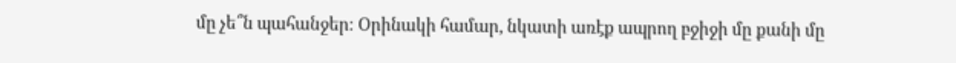մը չե՞ն պահանջեր։ Օրինակի համար, նկատի առէք ապրող բջիջի մը քանի մը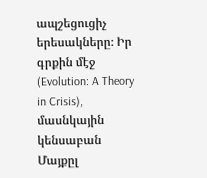ապշեցուցիչ երեսակները։ Իր գրքին մէջ (Evolution: A Theory in Crisis), մասնկային կենսաբան Մայքըլ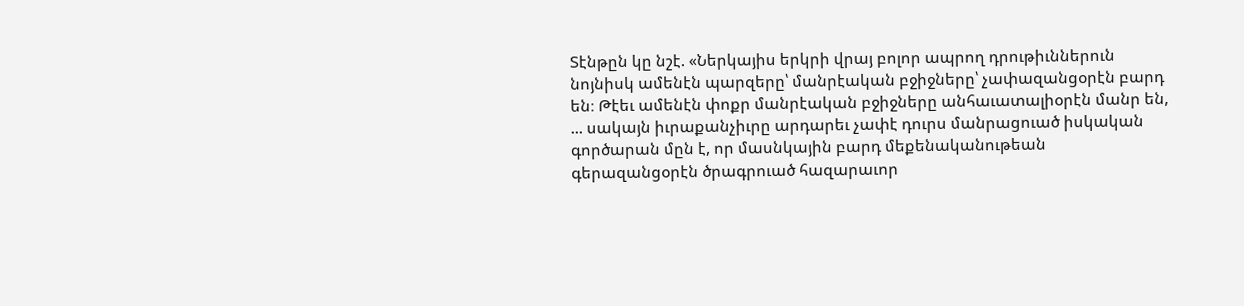Տէնթըն կը նշէ. «Ներկայիս երկրի վրայ բոլոր ապրող դրութիւններուն նոյնիսկ ամենէն պարզերը՝ մանրէական բջիջները՝ չափազանցօրէն բարդ են։ Թէեւ ամենէն փոքր մանրէական բջիջները անհաւատալիօրէն մանր են, ... սակայն իւրաքանչիւրը արդարեւ չափէ դուրս մանրացուած իսկական գործարան մըն է, որ մասնկային բարդ մեքենականութեան գերազանցօրէն ծրագրուած հազարաւոր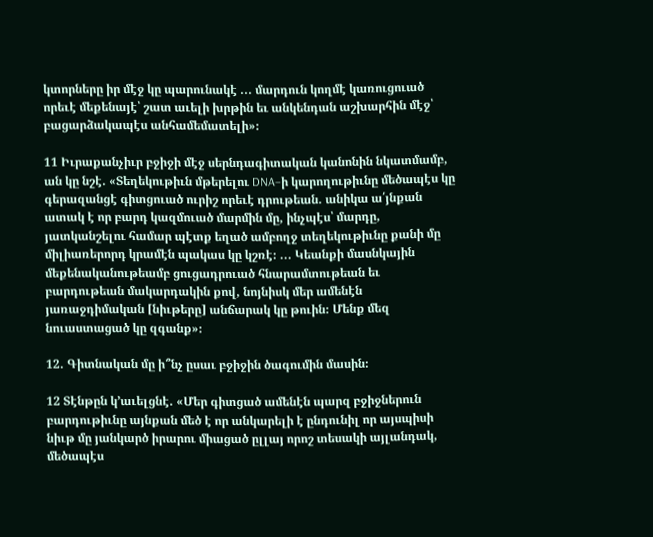կտորները իր մէջ կը պարունակէ ... մարդուն կողմէ կառուցուած որեւէ մեքենայէ՝ շատ աւելի խրթին եւ անկենդան աշխարհին մէջ՝ բացարձակապէս անհամեմատելի»։

11 Իւրաքանչիւր բջիջի մէջ սերնդագիտական կանոնին նկատմամբ, ան կը նշէ. «Տեղեկութիւն մթերելու DNA–ի կարողութիւնը մեծապէս կը գերազանցէ գիտցուած ուրիշ որեւէ դրութեան. անիկա ա՛յնքան ատակ է որ բարդ կազմուած մարմին մը, ինչպէս՝ մարդը, յատկանշելու համար պէտք եղած ամբողջ տեղեկութիւնը քանի մը միլիառերորդ կրամէն պակաս կը կշռէ։ ... Կեանքի մասնկային մեքենականութեամբ ցուցադրուած հնարամտութեան եւ բարդութեան մակարդակին քով, նոյնիսկ մեր ամենէն յառաջդիմական [նիւթերը] անճարակ կը թուին։ Մենք մեզ նուաստացած կը զգանք»։

12. Գիտնական մը ի՞նչ ըսաւ բջիջին ծագումին մասին։

12 Տէնթըն կ’աւելցնէ. «Մեր գիտցած ամենէն պարզ բջիջներուն բարդութիւնը այնքան մեծ է որ անկարելի է ընդունիլ որ այսպիսի նիւթ մը յանկարծ իրարու միացած ըլլայ որոշ տեսակի այլանդակ, մեծապէս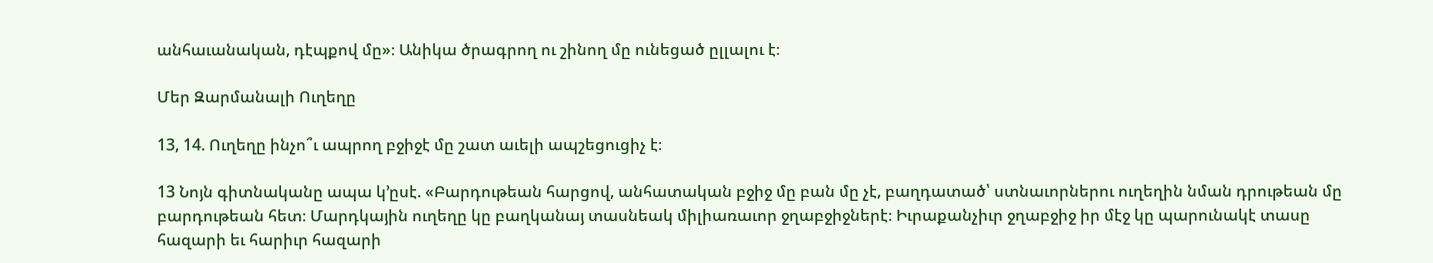անհաւանական, դէպքով մը»։ Անիկա ծրագրող ու շինող մը ունեցած ըլլալու է։

Մեր Զարմանալի Ուղեղը

13, 14. Ուղեղը ինչո՞ւ ապրող բջիջէ մը շատ աւելի ապշեցուցիչ է։

13 Նոյն գիտնականը ապա կ’ըսէ. «Բարդութեան հարցով, անհատական բջիջ մը բան մը չէ, բաղդատած՝ ստնաւորներու ուղեղին նման դրութեան մը բարդութեան հետ։ Մարդկային ուղեղը կը բաղկանայ տասնեակ միլիառաւոր ջղաբջիջներէ։ Իւրաքանչիւր ջղաբջիջ իր մէջ կը պարունակէ տասը հազարի եւ հարիւր հազարի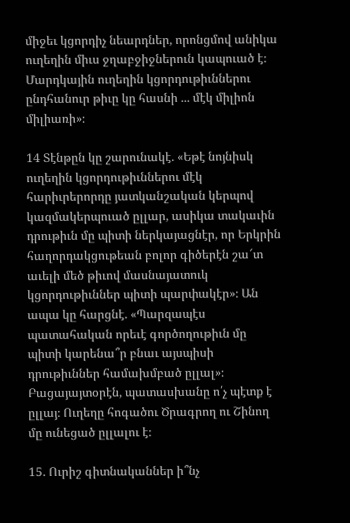միջեւ կցորդիչ նեարդներ, որոնցմով անիկա ուղեղին միւս ջղաբջիջներուն կապուած է։ Մարդկային ուղեղին կցորդութիւններու ընդհանուր թիւը կը հասնի ... մէկ միլիոն միլիառի»։

14 Տէնթըն կը շարունակէ. «Եթէ նոյնիսկ ուղեղին կցորդութիւններու մէկ հարիւրերորդը յատկանշական կերպով կազմակերպուած ըլլար, ասիկա տակաւին դրութիւն մը պիտի ներկայացնէր, որ Երկրին հաղորդակցութեան բոլոր գիծերէն շա՜տ աւելի մեծ թիւով մասնայատուկ կցորդութիւններ պիտի պարփակէր»։ Ան ապա կը հարցնէ. «Պարզապէս պատահական որեւէ գործողութիւն մը պիտի կարենա՞ր բնաւ այսպիսի դրութիւններ համախմբած ըլլալ»։ Բացայայտօրէն, պատասխանը ո՛չ պէտք է ըլլայ։ Ուղեղը հոգածու Ծրագրող ու Շինող մը ունեցած ըլլալու է։

15. Ուրիշ գիտնականներ ի՞նչ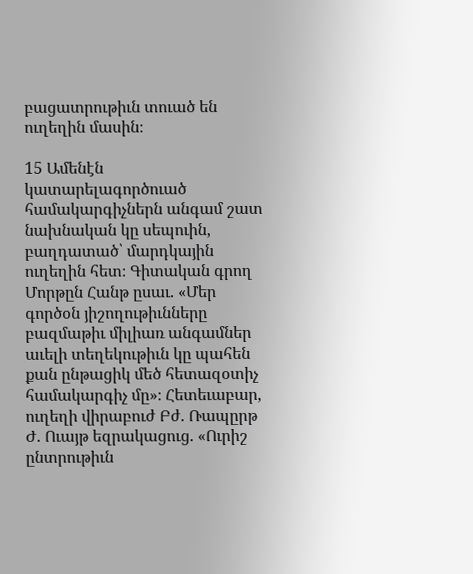բացատրութիւն տուած են ուղեղին մասին։

15 Ամենէն կատարելագործուած համակարգիչներն անգամ շատ նախնական կը սեպուին, բաղդատած՝ մարդկային ուղեղին հետ։ Գիտական գրող Մորթըն Հանթ ըսաւ. «Մեր գործօն յիշողութիւնները բազմաթիւ միլիառ անգամներ աւելի տեղեկութիւն կը պահեն քան ընթացիկ մեծ հետազօտիչ համակարգիչ մը»։ Հետեւաբար, ուղեղի վիրաբուժ Բժ. Ռապըրթ Ժ. Ուայթ եզրակացուց. «Ուրիշ ընտրութիւն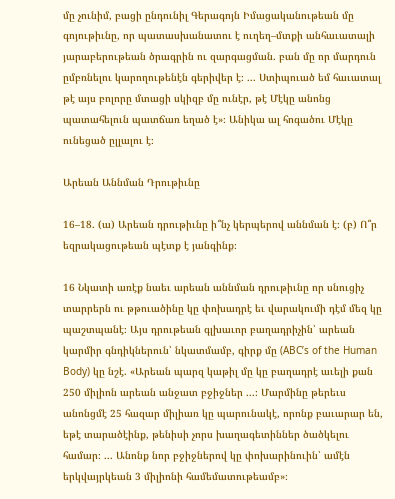մը չունիմ, բացի ընդունիլ Գերագոյն Իմացականութեան մը գոյութիւնը, որ պատասխանատու է ուղեղ–մտքի անհաւատալի յարաբերութեան ծրագրին ու զարգացման. բան մը որ մարդուն ըմբռնելու կարողութենէն գերիվեր է։ ... Ստիպուած եմ հաւատալ թէ այս բոլորը մտացի սկիզբ մը ունէր, թէ Մէկը անոնց պատահելուն պատճառ եղած է»։ Անիկա ալ հոգածու Մէկը ունեցած ըլլալու է։

Արեան Աննման Դրութիւնը

16–18. (ա) Արեան դրութիւնը ի՞նչ կերպերով աննման է։ (բ) Ո՞ր եզրակացութեան պէտք է յանգինք։

16 Նկատի առէք նաեւ արեան աննման դրութիւնը որ սնուցիչ տարրերն ու թթուածինը կը փոխադրէ եւ վարակումի դէմ մեզ կը պաշտպանէ։ Այս դրութեան գլխաւոր բաղադրիչին՝ արեան կարմիր գնդիկներուն՝ նկատմամբ, գիրք մը (ABC’s of the Human Body) կը նշէ. «Արեան պարզ կաթիլ մը կը բաղադրէ աւելի քան 250 միլիոն արեան անջատ բջիջներ ...։ Մարմինը թերեւս անոնցմէ 25 հազար միլիառ կը պարունակէ, որոնք բաւարար են, եթէ տարածէինք, թենիսի չորս խաղագետիններ ծածկելու համար։ ... Անոնք նոր բջիջներով կը փոխարինուին՝ ամէն երկվայրկեան 3 միլիոնի համեմատութեամբ»։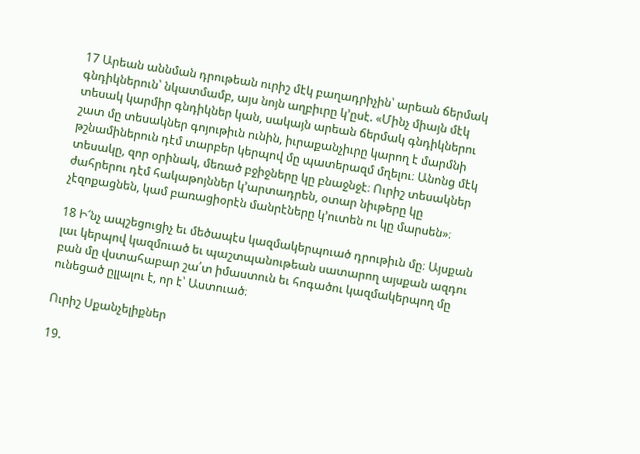17 Արեան աննման դրութեան ուրիշ մէկ բաղադրիչին՝ արեան ճերմակ գնդիկներուն՝ նկատմամբ, այս նոյն աղբիւրը կ’ըսէ. «Մինչ միայն մէկ տեսակ կարմիր գնդիկներ կան, սակայն արեան ճերմակ գնդիկներու շատ մը տեսակներ գոյութիւն ունին, իւրաքանչիւրը կարող է մարմնի թշնամիներուն դէմ տարբեր կերպով մը պատերազմ մղելու։ Անոնց մէկ տեսակը, զոր օրինակ, մեռած բջիջները կը բնաջնջէ։ Ուրիշ տեսակներ ժահրերու դէմ հակաթոյններ կ’արտադրեն, օտար նիւթերը կը չէզոքացնեն, կամ բառացիօրէն մանրէները կ’ուտեն ու կը մարսեն»։

18 Ի՜նչ ապշեցուցիչ եւ մեծապէս կազմակերպուած դրութիւն մը։ Այսքան լաւ կերպով կազմուած եւ պաշտպանութեան սատարող այսքան ազդու բան մը վստահաբար շա՛տ իմաստուն եւ հոգածու կազմակերպող մը ունեցած ըլլալու է, որ է՝ Աստուած։

Ուրիշ Սքանչելիքներ

19.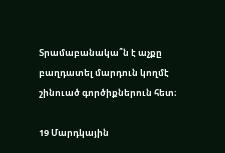Տրամաբանակա՞ն է աչքը բաղդատել մարդուն կողմէ շինուած գործիքներուն հետ։

19 Մարդկային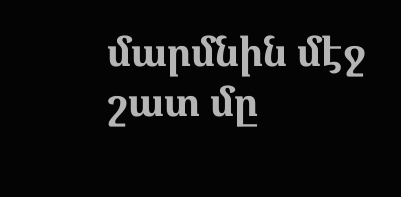մարմնին մէջ շատ մը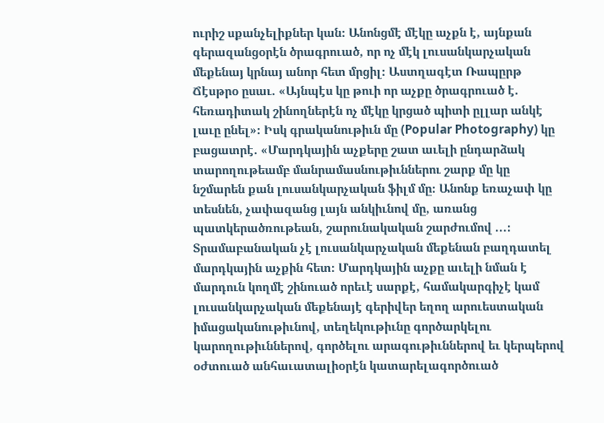ուրիշ սքանչելիքներ կան։ Անոնցմէ մէկը աչքն է, այնքան գերազանցօրէն ծրագրուած, որ ոչ մէկ լուսանկարչական մեքենայ կրնայ անոր հետ մրցիլ։ Աստղագէտ Ռապըրթ Ճէսթրօ ըսաւ. «Այնպէս կը թուի որ աչքը ծրագրուած է. հեռադիտակ շինողներէն ոչ մէկը կրցած պիտի ըլլար անկէ լաւը ընել»։ Իսկ գրականութիւն մը (Popular Photography) կը բացատրէ. «Մարդկային աչքերը շատ աւելի ընդարձակ տարողութեամբ մանրամասնութիւններու շարք մը կը նշմարեն քան լուսանկարչական ֆիլմ մը։ Անոնք եռաչափ կը տեսնեն, չափազանց լայն անկիւնով մը, առանց պատկերածռութեան, շարունակական շարժումով ...։ Տրամաբանական չէ լուսանկարչական մեքենան բաղդատել մարդկային աչքին հետ։ Մարդկային աչքը աւելի նման է մարդուն կողմէ շինուած որեւէ սարքէ, համակարգիչէ կամ լուսանկարչական մեքենայէ գերիվեր եղող արուեստական իմացականութիւնով, տեղեկութիւնը գործարկելու կարողութիւններով, գործելու արագութիւններով եւ կերպերով օժտուած անհաւատալիօրէն կատարելագործուած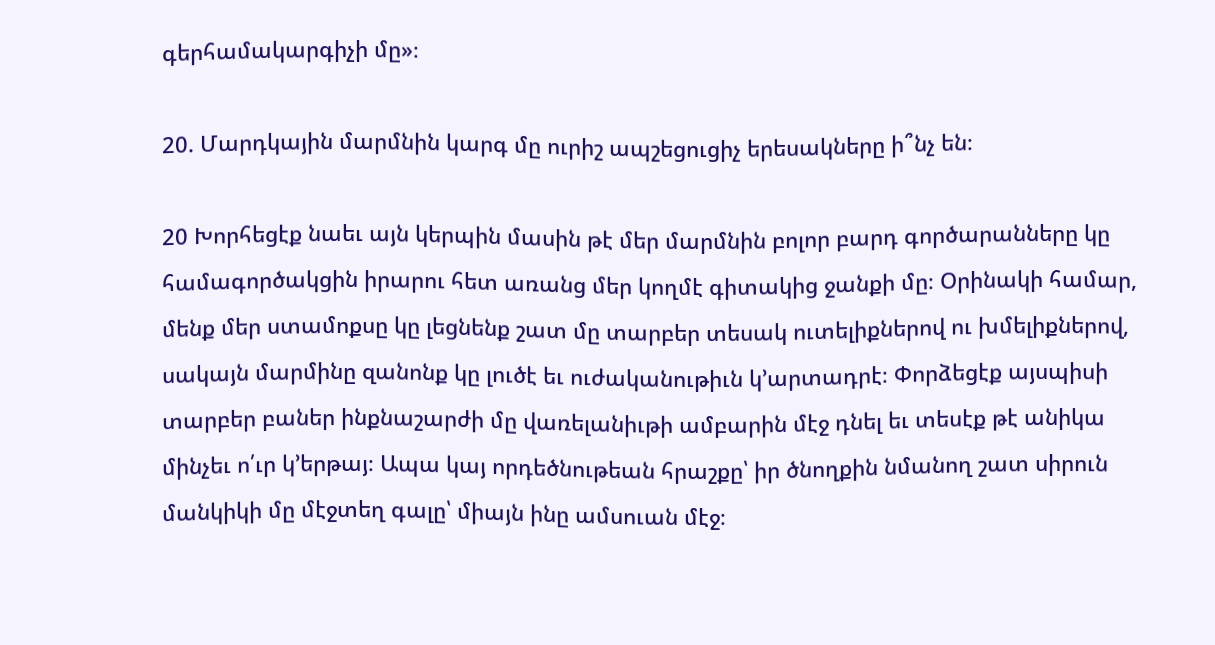գերհամակարգիչի մը»։

20. Մարդկային մարմնին կարգ մը ուրիշ ապշեցուցիչ երեսակները ի՞նչ են։

20 Խորհեցէք նաեւ այն կերպին մասին թէ մեր մարմնին բոլոր բարդ գործարանները կը համագործակցին իրարու հետ առանց մեր կողմէ գիտակից ջանքի մը։ Օրինակի համար, մենք մեր ստամոքսը կը լեցնենք շատ մը տարբեր տեսակ ուտելիքներով ու խմելիքներով, սակայն մարմինը զանոնք կը լուծէ եւ ուժականութիւն կ’արտադրէ։ Փորձեցէք այսպիսի տարբեր բաներ ինքնաշարժի մը վառելանիւթի ամբարին մէջ դնել եւ տեսէք թէ անիկա մինչեւ ո՛ւր կ’երթայ։ Ապա կայ որդեծնութեան հրաշքը՝ իր ծնողքին նմանող շատ սիրուն մանկիկի մը մէջտեղ գալը՝ միայն ինը ամսուան մէջ։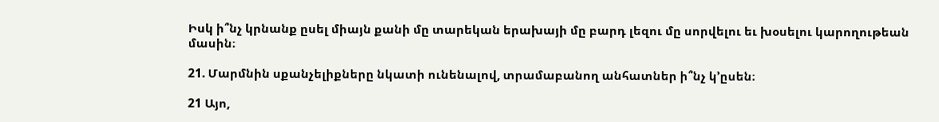Իսկ ի՞նչ կրնանք ըսել միայն քանի մը տարեկան երախայի մը բարդ լեզու մը սորվելու եւ խօսելու կարողութեան մասին։

21. Մարմնին սքանչելիքները նկատի ունենալով, տրամաբանող անհատներ ի՞նչ կ’ըսեն։

21 Այո,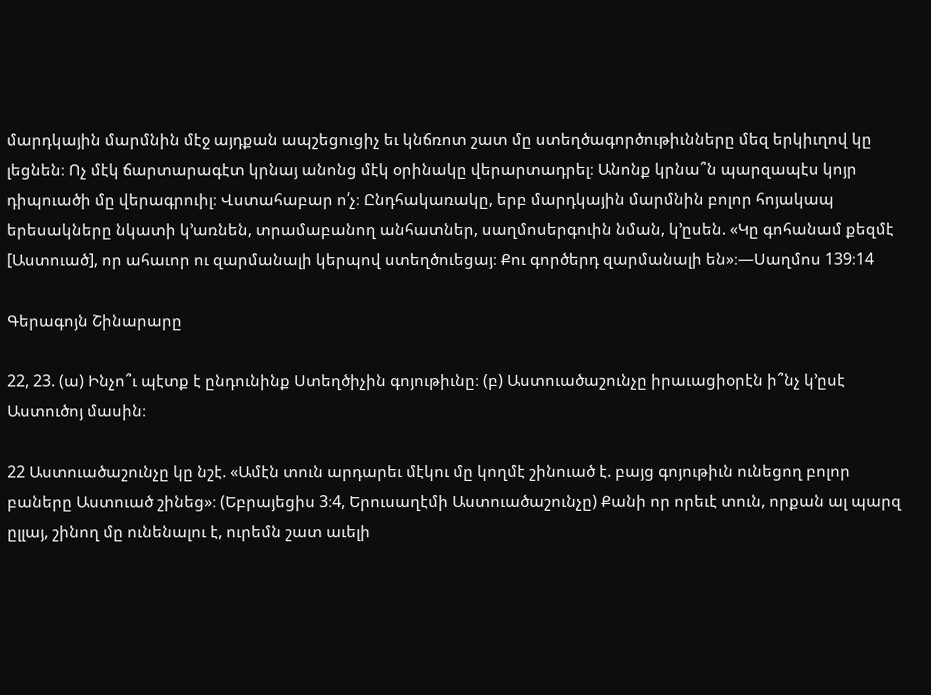մարդկային մարմնին մէջ այդքան ապշեցուցիչ եւ կնճռոտ շատ մը ստեղծագործութիւնները մեզ երկիւղով կը լեցնեն։ Ոչ մէկ ճարտարագէտ կրնայ անոնց մէկ օրինակը վերարտադրել։ Անոնք կրնա՞ն պարզապէս կոյր դիպուածի մը վերագրուիլ։ Վստահաբար ո՛չ։ Ընդհակառակը, երբ մարդկային մարմնին բոլոր հոյակապ երեսակները նկատի կ’առնեն, տրամաբանող անհատներ, սաղմոսերգուին նման, կ’ըսեն. «Կը գոհանամ քեզմէ [Աստուած], որ ահաւոր ու զարմանալի կերպով ստեղծուեցայ։ Քու գործերդ զարմանալի են»։—Սաղմոս 139։14

Գերագոյն Շինարարը

22, 23. (ա) Ինչո՞ւ պէտք է ընդունինք Ստեղծիչին գոյութիւնը։ (բ) Աստուածաշունչը իրաւացիօրէն ի՞նչ կ’ըսէ Աստուծոյ մասին։

22 Աստուածաշունչը կը նշէ. «Ամէն տուն արդարեւ մէկու մը կողմէ շինուած է. բայց գոյութիւն ունեցող բոլոր բաները Աստուած շինեց»։ (Եբրայեցիս 3։4, Երուսաղէմի Աստուածաշունչը) Քանի որ որեւէ տուն, որքան ալ պարզ ըլլայ, շինող մը ունենալու է, ուրեմն շատ աւելի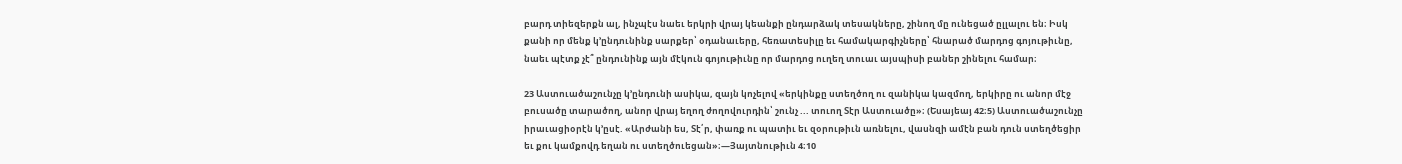բարդ տիեզերքն ալ, ինչպէս նաեւ երկրի վրայ կեանքի ընդարձակ տեսակները, շինող մը ունեցած ըլլալու են։ Իսկ քանի որ մենք կ’ընդունինք սարքեր՝ օդանաւերը, հեռատեսիլը եւ համակարգիչները՝ հնարած մարդոց գոյութիւնը, նաեւ պէտք չէ՞ ընդունինք այն մէկուն գոյութիւնը որ մարդոց ուղեղ տուաւ այսպիսի բաներ շինելու համար։

23 Աստուածաշունչը կ’ընդունի ասիկա, զայն կոչելով «երկինքը ստեղծող ու զանիկա կազմող, երկիրը ու անոր մէջ բուսածը տարածող, անոր վրայ եղող ժողովուրդին՝ շունչ ... տուող Տէր Աստուածը»։ (Եսայեայ 42։5) Աստուածաշունչը իրաւացիօրէն կ’ըսէ. «Արժանի ես, Տէ՛ր, փառք ու պատիւ եւ զօրութիւն առնելու, վասնզի ամէն բան դուն ստեղծեցիր եւ քու կամքովդ եղան ու ստեղծուեցան»։—Յայտնութիւն 4։10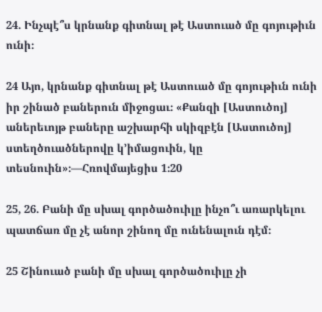24. Ինչպէ՞ս կրնանք գիտնալ թէ Աստուած մը գոյութիւն ունի։

24 Այո, կրնանք գիտնալ թէ Աստուած մը գոյութիւն ունի իր շինած բաներուն միջոցաւ։ «Քանզի [Աստուծոյ] աներեւոյթ բաները աշխարհի սկիզբէն [Աստուծոյ] ստեղծուածներովը կ’իմացուին, կը տեսնուին»։—Հռովմայեցիս 1։20

25, 26. Բանի մը սխալ գործածուիլը ինչո՞ւ առարկելու պատճառ մը չէ անոր շինող մը ունենալուն դէմ։

25 Շինուած բանի մը սխալ գործածուիլը չի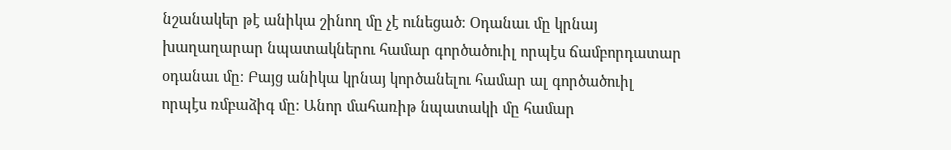նշանակեր թէ անիկա շինող մը չէ ունեցած։ Օդանաւ մը կրնայ խաղաղարար նպատակներու համար գործածուիլ որպէս ճամբորդատար օդանաւ մը։ Բայց անիկա կրնայ կործանելու համար ալ գործածուիլ որպէս ռմբաձիգ մը։ Անոր մահառիթ նպատակի մը համար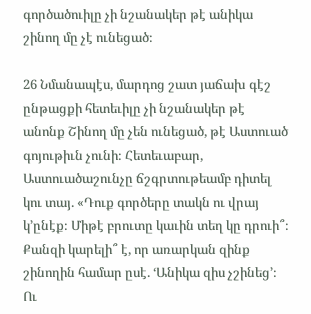գործածուիլը չի նշանակեր թէ անիկա շինող մը չէ ունեցած։

26 Նմանապէս, մարդոց շատ յաճախ գէշ ընթացքի հետեւիլը չի նշանակեր թէ անոնք Շինող մը չեն ունեցած, թէ Աստուած գոյութիւն չունի։ Հետեւաբար, Աստուածաշունչը ճշգրտութեամբ դիտել կու տայ. «Դուք գործերը տակն ու վրայ կ’ընէք։ Միթէ բրուտը կաւին տեղ կը դրուի՞։ Քանզի կարելի՞ է, որ առարկան զինք շինողին համար ըսէ. ‘Անիկա զիս չշինեց’։ Ու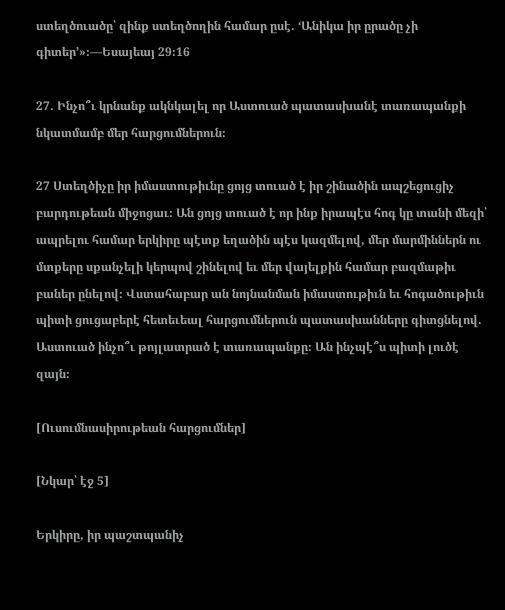ստեղծուածը՝ զինք ստեղծողին համար ըսէ. ‘Անիկա իր ըրածը չի գիտեր’»։—Եսայեայ 29։16

27. Ինչո՞ւ կրնանք ակնկալել որ Աստուած պատասխանէ տառապանքի նկատմամբ մեր հարցումներուն։

27 Ստեղծիչը իր իմաստութիւնը ցոյց տուած է իր շինածին ապշեցուցիչ բարդութեան միջոցաւ։ Ան ցոյց տուած է որ ինք իրապէս հոգ կը տանի մեզի՝ ապրելու համար երկիրը պէտք եղածին պէս կազմելով, մեր մարմիններն ու մտքերը սքանչելի կերպով շինելով եւ մեր վայելքին համար բազմաթիւ բաներ ընելով։ Վստահաբար ան նոյնանման իմաստութիւն եւ հոգածութիւն պիտի ցուցաբերէ հետեւեալ հարցումներուն պատասխանները գիտցնելով. Աստուած ինչո՞ւ թոյլատրած է տառապանքը։ Ան ինչպէ՞ս պիտի լուծէ զայն։

[Ուսումնասիրութեան հարցումներ]

[Նկար՝ էջ 5]

Երկիրը, իր պաշտպանիչ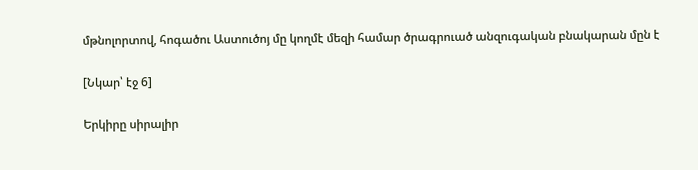մթնոլորտով, հոգածու Աստուծոյ մը կողմէ մեզի համար ծրագրուած անզուգական բնակարան մըն է

[Նկար՝ էջ 6]

Երկիրը սիրալիր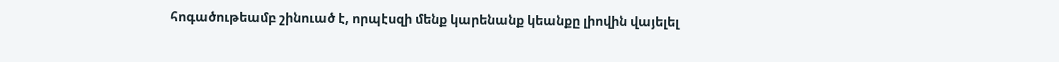հոգածութեամբ շինուած է, որպէսզի մենք կարենանք կեանքը լիովին վայելել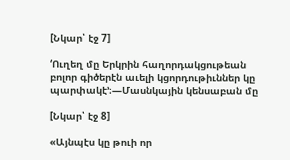[Նկար՝ էջ 7]

‘Ուղեղ մը Երկրին հաղորդակցութեան բոլոր գիծերէն աւելի կցորդութիւններ կը պարփակէ’։—Մասնկային կենսաբան մը

[Նկար՝ էջ 8]

«Այնպէս կը թուի որ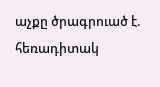աչքը ծրագրուած է. հեռադիտակ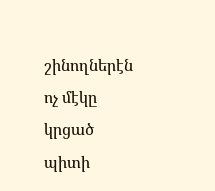շինողներէն ոչ մէկը կրցած պիտի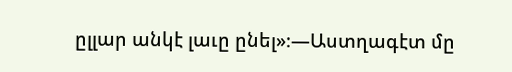ըլլար անկէ լաւը ընել»։—Աստղագէտ մը